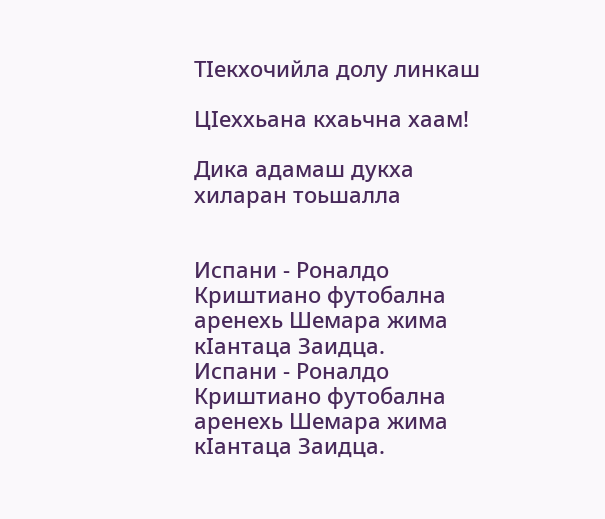ТIекхочийла долу линкаш

ЦIеххьана кхаьчна хаам!

Дика адамаш дукха хиларан тоьшалла


Испани - Роналдо Криштиано футобална аренехь Шемара жима кIантаца Заидца.
Испани - Роналдо Криштиано футобална аренехь Шемара жима кIантаца Заидца.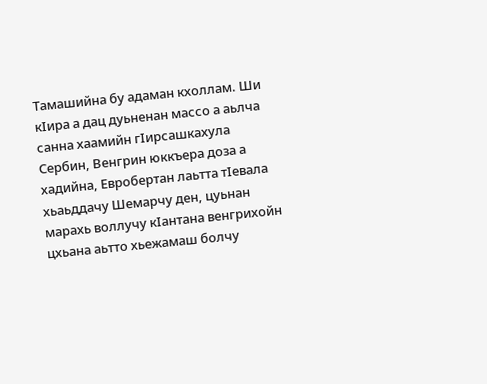Тамашийна бу адаман кхоллам. Ши кIира а дац дуьненан массо а аьлча санна хаамийн гIирсашкахула Сербин, Венгрин юккъера доза а хадийна, Евробертан лаьтта тIевала хьаьддачу Шемарчу ден, цуьнан марахь воллучу кIантана венгрихойн цхьана аьтто хьежамаш болчу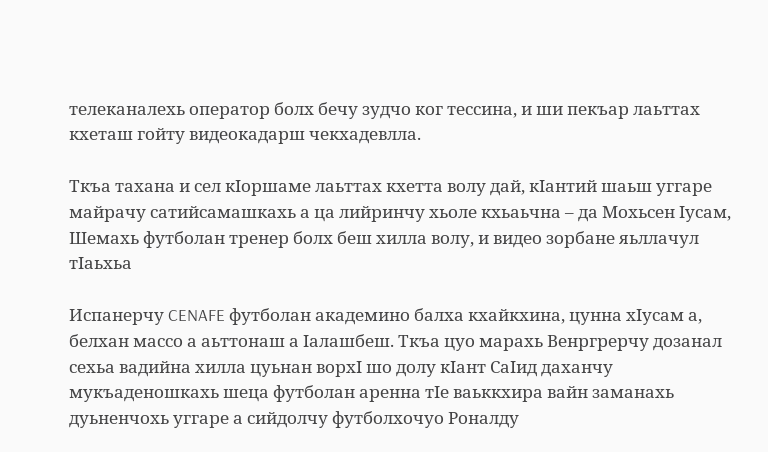телеканалехь оператор болх бечу зудчо ког тессина, и ши пекъар лаьттах кхеташ гойту видеокадарш чекхадевлла.

Ткъа тахана и сел кIоршаме лаьттах кхетта волу дай, кIантий шаьш уггаре майрачу сатийсамашкахь а ца лийринчу хьоле кхьаьчна – да Мохьсен Iусам, Шемахь футболан тренер болх беш хилла волу, и видео зорбане яьллачул тIаьхьа

Испанерчу CENAFE футболан академино балха кхайкхина, цунна хIусам а, белхан массо а аьттонаш а Iалашбеш. Ткъа цуо марахь Венргрерчу дозанал сехьа вадийна хилла цуьнан ворхI шо долу кIант СаIид даханчу мукъаденошкахь шеца футболан аренна тIе ваьккхира вайн заманахь дуьненчохь уггаре а сийдолчу футболхочуо Роналду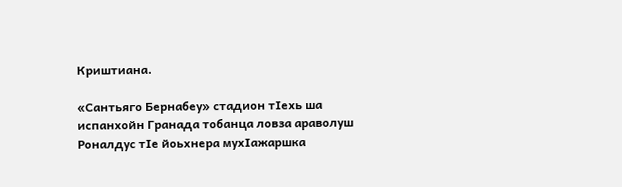Криштиана.

«Сантьяго Бернабеу» стадион тIехь ша испанхойн Гранада тобанца ловза араволуш Роналдус тIе йоьхнера мухIажаршка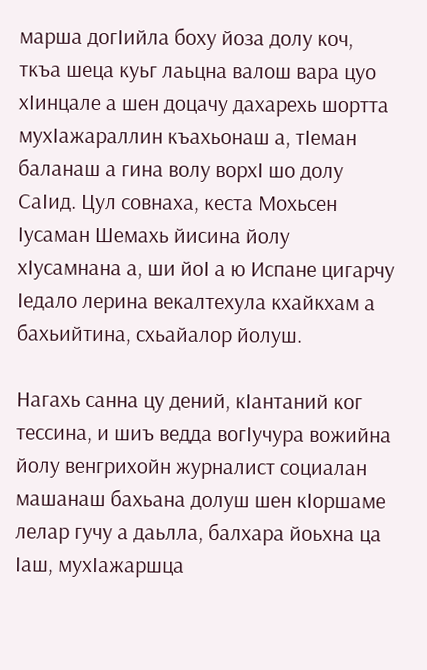марша догIийла боху йоза долу коч, ткъа шеца куьг лаьцна валош вара цуо хIинцале а шен доцачу дахарехь шортта мухIажараллин къахьонаш а, тIеман баланаш а гина волу ворхI шо долу СаIид. Цул совнаха, кеста Мохьсен Iусаман Шемахь йисина йолу хIусамнана а, ши йоI а ю Испане цигарчу Iедало лерина векалтехула кхайкхам а бахьийтина, схьайалор йолуш.

Нагахь санна цу дений, кIантаний ког тессина, и шиъ ведда вогIучура вожийна йолу венгрихойн журналист социалан машанаш бахьана долуш шен кIоршаме лелар гучу а даьлла, балхара йоьхна ца Iаш, мухIажаршца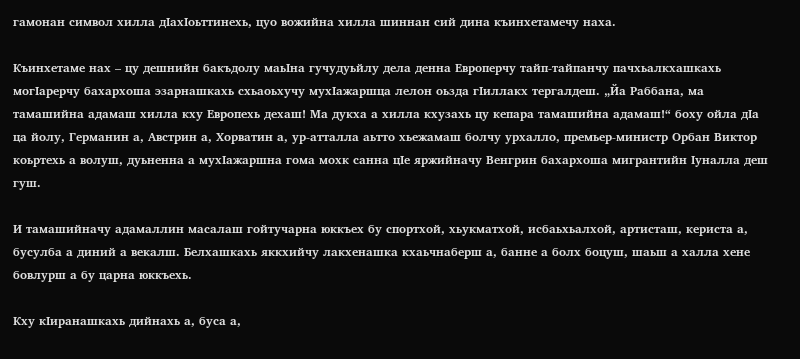гамонан символ хилла дIахIоьттинехь, цуо вожийна хилла шиннан сий дина къинхетамечу наха.

Къинхетаме нах – цу дешнийн бакъдолу маьIна гучудуьйлу дела денна Европерчу тайп-тайпанчу пачхьалкхашкахь могIарерчу бахархоша эзарнашкахь схьаоьхучу мухIажаршца лелон оьзда гIиллакх тергалдеш. „Йа Раббана, ма тамашийна адамаш хилла кху Европехь дехаш! Ма дукха а хилла кхузахь цу кепара тамашийна адамаш!“ боху ойла дIа ца йолу, Германин а, Австрин а, Хорватин а, ур-атталла аьтто хьежамаш болчу урхалло, премьер-министр Орбан Виктор коьртехь а волуш, дуьненна а мухIажаршна гома мохк санна цIе яржийначу Венгрин бахархоша мигрантийн Iуналла деш гуш.

И тамашийначу адамаллин масалаш гойтучарна юккъех бу спортхой, хьукматхой, исбаьхьалхой, артисташ, кериста а, бусулба а диний а векалш. Белхашкахь яккхийчу лакхенашка кхаьчнаберш а, банне а болх боцуш, шаьш а халла хене бовлурш а бу царна юккъехь.

Кху кIиранашкахь дийнахь а, буса а,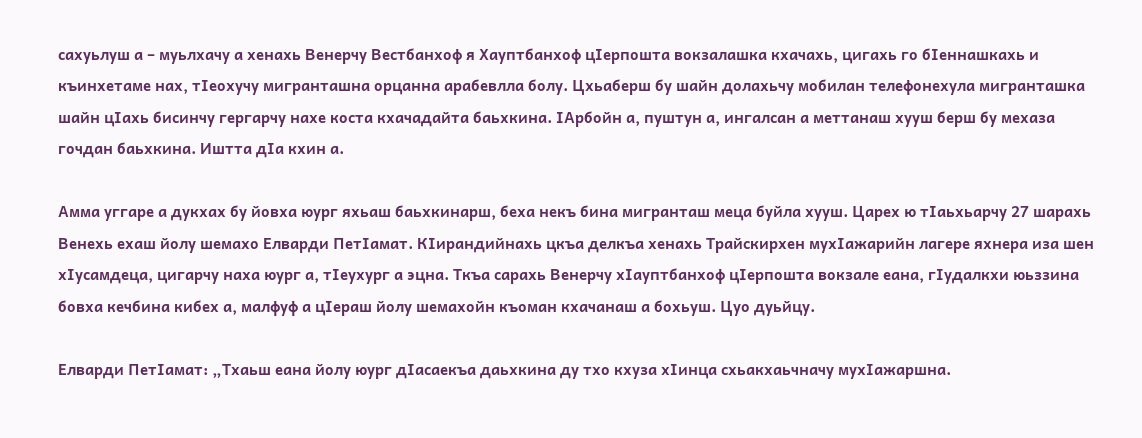сахуьлуш а – муьлхачу а хенахь Венерчу Вестбанхоф я Хауптбанхоф цIерпошта вокзалашка кхачахь, цигахь го бIеннашкахь и къинхетаме нах, тIеохучу мигранташна орцанна арабевлла болу. Цхьаберш бу шайн долахьчу мобилан телефонехула мигранташка шайн цIахь бисинчу гергарчу нахе коста кхачадайта баьхкина. IАрбойн а, пуштун а, ингалсан а меттанаш хууш берш бу мехаза гочдан баьхкина. Иштта дIа кхин а.

Амма уггаре а дукхах бу йовха юург яхьаш баьхкинарш, беха некъ бина мигранташ меца буйла хууш. Царех ю тIаьхьарчу 27 шарахь Венехь ехаш йолу шемахо Елварди ПетIамат. КIирандийнахь цкъа делкъа хенахь Трайскирхен мухIажарийн лагере яхнера иза шен хIусамдеца, цигарчу наха юург а, тIеухург а эцна. Ткъа сарахь Венерчу хIауптбанхоф цIерпошта вокзале еана, гIудалкхи юьззина бовха кечбина кибех а, малфуф а цIераш йолу шемахойн къоман кхачанаш а бохьуш. Цуо дуьйцу.

Елварди ПетIамат: „Тхаьш еана йолу юург дIасаекъа даьхкина ду тхо кхуза хIинца схьакхаьчначу мухIажаршна.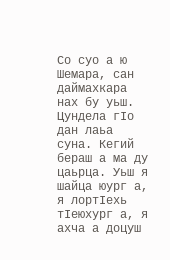Со суо а ю Шемара, сан даймахкара нах бу уьш. Цундела гIо дан лаьа суна. Кегий бераш а ма ду цаьрца. Уьш я шайца юург а, я лортIехь тIеюхург а, я ахча а доцуш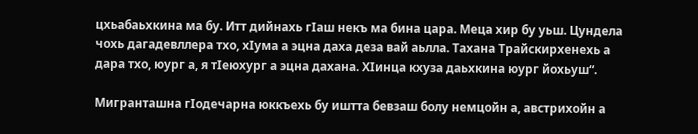цхьабаьхкина ма бу. Итт дийнахь гIаш некъ ма бина цара. Меца хир бу уьш. Цундела чохь дагадевллера тхо, хIума а эцна даха деза вай аьлла. Тахана Трайскирхенехь а дара тхо, юург а, я тIеюхург а эцна дахана. ХIинца кхуза даьхкина юург йохьуш“.

Мигранташна гIодечарна юккъехь бу иштта бевзаш болу немцойн а, австрихойн а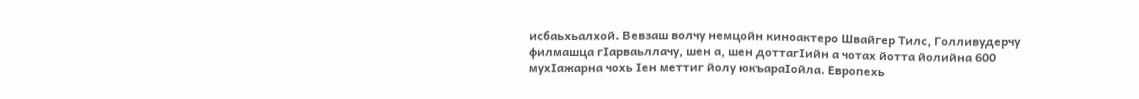исбаьхьалхой. Вевзаш волчу немцойн киноактеро Швайгер Тилс, Голливудерчу филмашца гIарваьллачу, шен а, шен доттагIийн а чотах йотта йолийна 600 мухIажарна чохь Iен меттиг йолу юкъараIойла. Европехь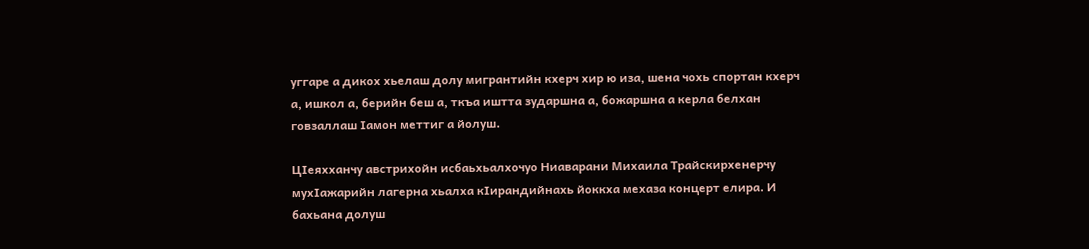уггаре а дикох хьелаш долу мигрантийн кхерч хир ю иза, шена чохь спортан кхерч а, ишкол а, берийн беш а, ткъа иштта зударшна а, божаршна а керла белхан говзаллаш Iамон меттиг а йолуш.

ЦIеяхханчу австрихойн исбаьхьалхочуо Ниаварани Михаила Трайскирхенерчу мухIажарийн лагерна хьалха кIирандийнахь йоккха мехаза концерт елира. И бахьана долуш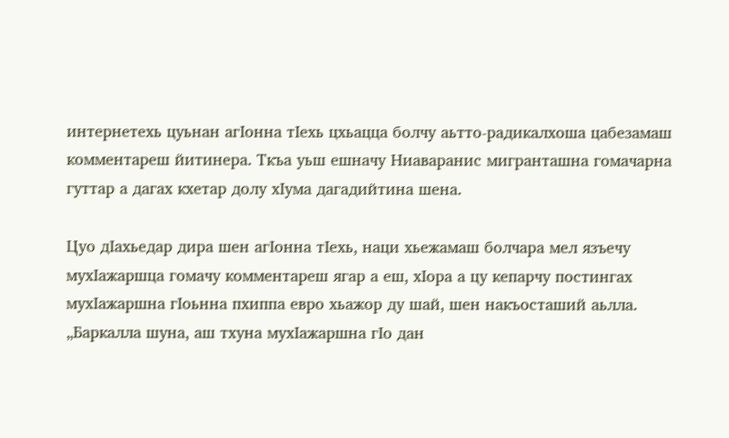интернетехь цуьнан агIонна тIехь цхьацца болчу аьтто-радикалхоша цабезамаш комментареш йитинера. Ткъа уьш ешначу Ниаваранис мигранташна гомачарна гуттар а дагах кхетар долу хIума дагадийтина шена.

Цуо дIахьедар дира шен агIонна тIехь, наци хьежамаш болчара мел язъечу мухIажаршца гомачу комментареш ягар а еш, хIора а цу кепарчу постингах мухIажаршна гIоьнна пхиппа евро хьажор ду шай, шен накъосташий аьлла. „Баркалла шуна, аш тхуна мухIажаршна гIо дан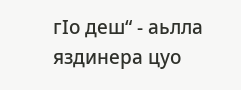гIо деш“ - аьлла яздинера цуо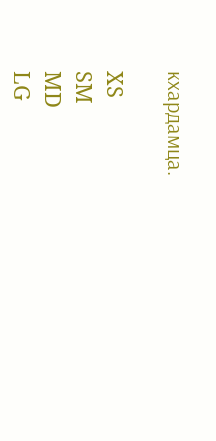кхардамца.

XS
SM
MD
LG